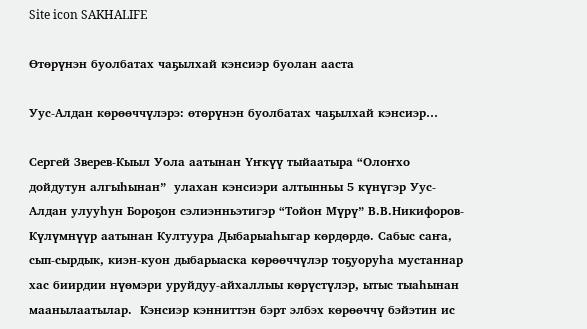Site icon SAKHALIFE

Өтөрүнэн буолбатах чаҕылхай кэнсиэр буолан ааста

Уус-Алдан көрөөччүлэрэ: өтөрүнэн буолбатах чаҕылхай кэнсиэр…

Сергей Зверев-Кыыл Уола аатынан Үҥкүү тыйаатыра “Олоҥхо дойдутун алгыһынан”  улахан кэнсиэри алтынньы 5 күнүгэр Уус-Алдан улууһун Бороҕон сэлиэнньэтигэр “Тойон Мүрү” В.В.Никифоров-Күлүмнүүр аатынан Култуура Дыбарыаһыгар көрдөрдө. Сабыс саҥа, сып-сырдык, киэн-куон дыбарыаска көрөөччүлэр тоҕуоруһа мустаннар хас биирдии нүөмэри уруйдуу-айхаллыы көрүстүлэр, ытыс тыаһынан маанылаатылар.  Кэнсиэр кэнниттэн бэрт элбэх көрөөччү бэйэтин ис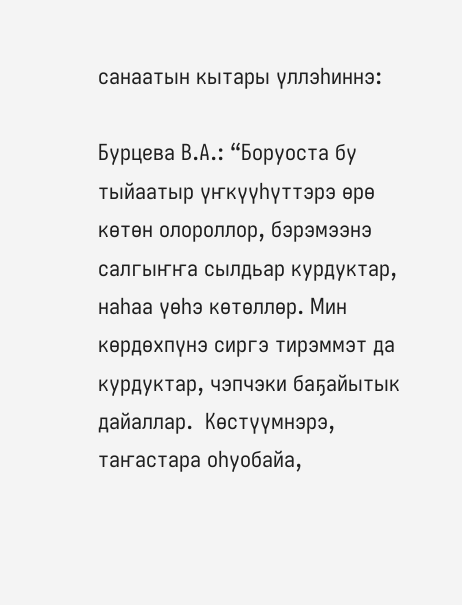санаатын кытары үллэһиннэ:

Бурцева В.А.: “Боруоста бу тыйаатыр үҥкүүһүттэрэ өрө көтөн олороллор, бэрэмээнэ  салгыҥҥа сылдьар курдуктар, наһаа үөһэ көтөллөр. Мин көрдөхпүнэ сиргэ тирэммэт да курдуктар, чэпчэки баҕайытык дайаллар.  Көстүүмнэрэ, таҥастара оһуобайа,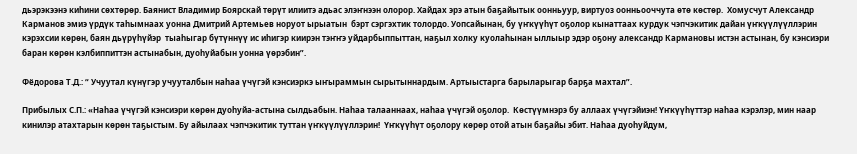дьэрэкээнэ киһини сөхтөрөр. Баянист Владимир Боярскай төрүт илиитэ адьас элэҥнээн олорор. Хайдах эрэ атын баҕайытык оонньуур, виртуоз оонньооччута өтө көстөр.  Хомусчут Александр Карманов эмиэ үрдүк таһымнаах уонна Дмитрий Артемьев норуот ырыатын  бэрт сэргэхтик толордо. Уопсайынан, бу үҥкүүһүт оҕолор кынаттаах курдук чэпчэкитик дайан үҥкүүлүүллэрин кэрэхсии көрөн, баян дьүрүһүйэр  тыаһыгар бүтүннүү ис иһигэр киирэн тэҥҥэ уйдарбыппыттан, наҕыл холку куолаһынан ыллыыр эдэр оҕону александр Кармановы истэн астынан, бу кэнсиэри баран көрөн кэлбиппиттэн астынабын, дуоһуйабын уонна үөрэбин”.

Фёдорова Т.Д.: “ Учуутал күнүгэр учууталбын наһаа үчүгэй кэнсиэркэ ыҥыраммын сырытыннардым. Артыыстарга барыларыгар барҕа махтал”.

Прибылых С.П.: «Наһаа үчүгэй кэнсиэри көрөн дуоһуйа-астына сылдьабын. Наһаа талааннаах, наһаа үчүгэй оҕолор.  Көстүүмнэрэ бу аллаах үчүгэйиэн! Үҥкүүһүттэр наһаа кэрэлэр, мин наар кинилэр атахтарын көрөн таҕыстым. Бу айылаах чэпчэкитик туттан үҥкүүлүүллэрин!  Үҥкүүһүт оҕолору көрөр отой атын баҕайы эбит. Наһаа дуоһуйдум,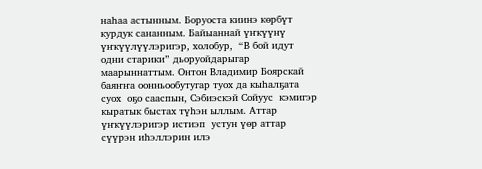наһаа астынным. Боруоста киинэ көрбүт курдук сананным. Байыаннай үҥкүүнү үҥкүүлүүлэригэр, холобур,  “В бой идут одни старики” дьоруойдарыгар маарыннаттым. Онтон Владимир Боярскай баяҥҥа оонньообутугар туох да кыһалҕата суох  оҕо сааспын, Сэбиэскэй Сойуус  кэмигэр кыратык быстах түһэн ыллым. Аттар үҥкүүлэригэр истиэп  устун үөр аттар сүүрэн иһэллэрин илэ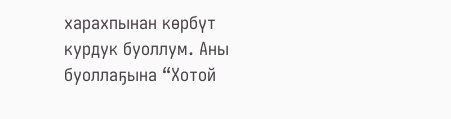харахпынан көрбүт курдук буоллум. Аны буоллаҕына “Хотой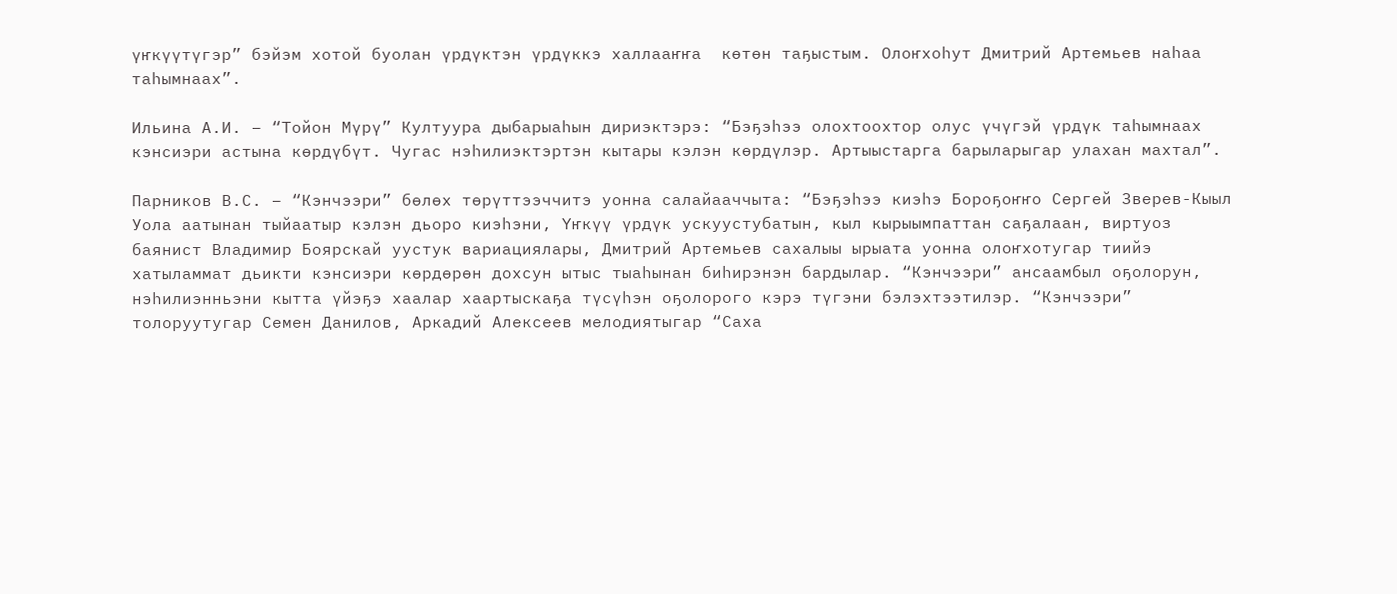үҥкүүтүгэр” бэйэм хотой буолан үрдүктэн үрдүккэ халлааҥҥа  көтөн таҕыстым. Олоҥхоһут Дмитрий Артемьев наһаа таһымнаах”.

Ильина А.И. – “Тойон Мүрү” Култуура дыбарыаһын дириэктэрэ: “Бэҕэһээ олохтоохтор олус үчүгэй үрдүк таһымнаах кэнсиэри астына көрдүбүт. Чугас нэһилиэктэртэн кытары кэлэн көрдүлэр. Артыыстарга барыларыгар улахан махтал”.

Парников В.С. – “Кэнчээри” бөлөх төрүттээччитэ уонна салайааччыта: “Бэҕэһээ киэһэ Бороҕоҥҥо Сергей Зверев-Кыыл Уола аатынан тыйаатыр кэлэн дьоро киэһэни, Үҥкүү үрдүк ускуустубатын, кыл кырыымпаттан саҕалаан, виртуоз баянист Владимир Боярскай уустук вариациялары, Дмитрий Артемьев сахалыы ырыата уонна олоҥхотугар тиийэ хатыламмат дьикти кэнсиэри көрдөрөн дохсун ытыс тыаһынан биһирэнэн бардылар. “Кэнчээри” ансаамбыл оҕолорун, нэһилиэнньэни кытта үйэҕэ хаалар хаартыскаҕа түсүһэн оҕолорого кэрэ түгэни бэлэхтээтилэр. “Кэнчээри” толоруутугар Семен Данилов, Аркадий Алексеев мелодиятыгар “Саха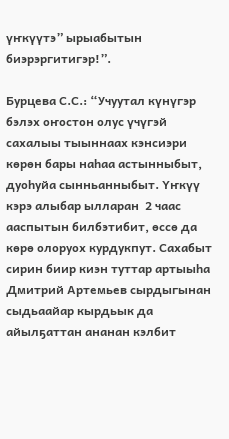үҥкүүтэ” ырыабытын биэрэргитигэр!”.

Бурцева С.С.: “Учуутал күнүгэр  бэлэх оҥостон олус үчүгэй сахалыы тыыннаах кэнсиэри көрөн бары наһаа астынныбыт, дуоһуйа сынньанныбыт. Үҥкүү кэрэ алыбар ылларан  2 чаас ааспытын билбэтибит, өссө да көрө олоруох курдукпут. Сахабыт сирин биир киэн туттар артыыһа Дмитрий Артемьев сырдыгынан сыдьаайар кырдьык да айылҕаттан ананан кэлбит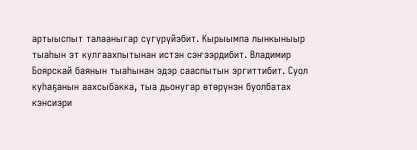артыыспыт талааныгар сүгүрүйэбит. Кырыымпа лынкыныыр тыаһын эт кулгаахпытынан истэн сэҥээрдибит. Владимир Боярскай баянын тыаһынан эдэр сааспытын эргиттибит. Суол куһаҕанын аахсыбакка, тыа дьонугар өтөрүнэн буолбатах кэнсиэри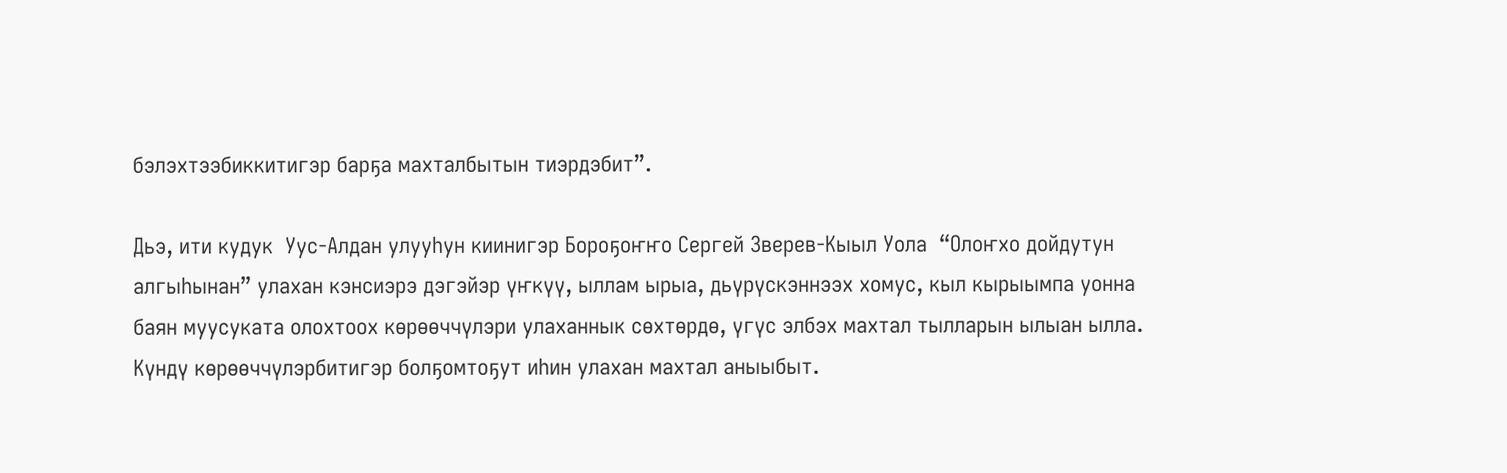бэлэхтээбиккитигэр барҕа махталбытын тиэрдэбит”.

Дьэ, ити кудук  Уус-Алдан улууһун киинигэр Бороҕоҥҥо Сергей Зверев-Кыыл Уола  “Олоҥхо дойдутун алгыһынан” улахан кэнсиэрэ дэгэйэр үҥкүү, ыллам ырыа, дьүрүскэннээх хомус, кыл кырыымпа уонна баян муусуката олохтоох көрөөччүлэри улаханнык сөхтөрдө, үгүс элбэх махтал тылларын ылыан ылла.  Күндү көрөөччүлэрбитигэр болҕомтоҕут иһин улахан махтал аныыбыт.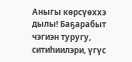Аныгы көрсүөххэ дылы! Баҕарабыт  чэгиэн туругу, ситиһиилэри, үгүс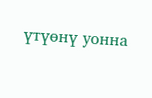үтүөнү уонна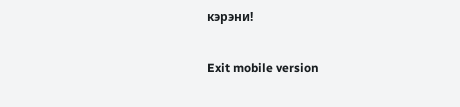кэрэни!

Exit mobile version